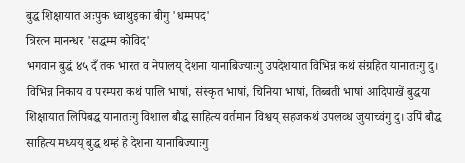बुद्ध शिक्षायात अःपुक ध्वाथुइका बीगु 'धम्मपद'
त्रिरत्न मानन्धर 'सद्धम्म कोविद'
भगवान बुद्धं ४५ दँ तक भारत व नेपालय् देशना यानाबिज्याःगु उपदेशयात विभिन्न कथं संग्रहित यानातःगु दु। विभिन्न निकाय व परम्परा कथं पालि भाषां, संस्कृत भाषां, चिनिया भाषां, तिब्बती भाषां आदिपाखें बुद्धया शिक्षायात लिपिबद्ध यानातःगु विशाल बौद्ध साहित्य वर्तमान विश्वय् सहजकथं उपलव्ध जुयाच्वंगु दु। उपिं बौद्ध साहित्य मध्यय् बुद्ध थम्हं हे देशना यानाबिज्याःगु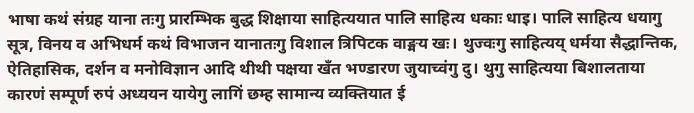भाषा कथं संग्रह याना तःगु प्रारम्भिक बुद्ध शिक्षाया साहित्ययात पालि साहित्य धकाः धाइ। पालि साहित्य धयागु सूत्र, विनय व अभिधर्म कथं विभाजन यानातःगु विशाल त्रिपिटक वाङ्मय खः। थुज्वःगु साहित्यय् धर्मया सैद्धान्तिक, ऐतिहासिक, दर्शन व मनोविज्ञान आदि थीथी पक्षया खँत भण्डारण जुयाच्वंगु दु। थुगु साहित्यया बिशालताया कारणं सम्पूर्ण रुपं अध्ययन यायेगु लागिं छम्ह सामान्य व्यक्तियात ई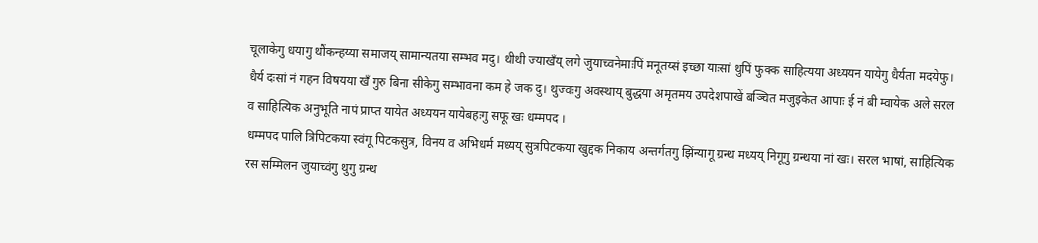चूलाकेगु धयागु थौंकन्हय्या समाजय् सामान्यतया सम्भव मदु। थीथी ज्याखँय् लगे जुयाच्वनेमाःपिं मनूतय्सं इच्छा याःसां थुपिं फुक्क साहित्यया अध्ययन यायेगु धैर्यता मदयेफु। धैर्य दःसां नं गहन विषयया खँ गुरु बिना सीकेगु सम्भावना कम हे जक दु। थुज्वःगु अवस्थाय् बुद्धया अमृतमय उपदेशपाखें बञ्चित मजुइकेत आपाः ई नं बी म्वायेक अले सरल व साहित्यिक अनुभूति नापं प्राप्त यायेत अध्ययन यायेबहःगु सफू खः धम्मपद ।
धम्मपद पालि त्रिपिटकया स्वंगू पिटकसुत्र, विनय व अभिधर्म मध्यय् सुत्रपिटकया खुद्दक निकाय अन्तर्गतगु झिंन्यागू ग्रन्थ मध्यय् निगूगु ग्रन्थया नां खः। सरल भाषां, साहित्यिक रस सम्मिलन जुयाच्वंगु थुगु ग्रन्थ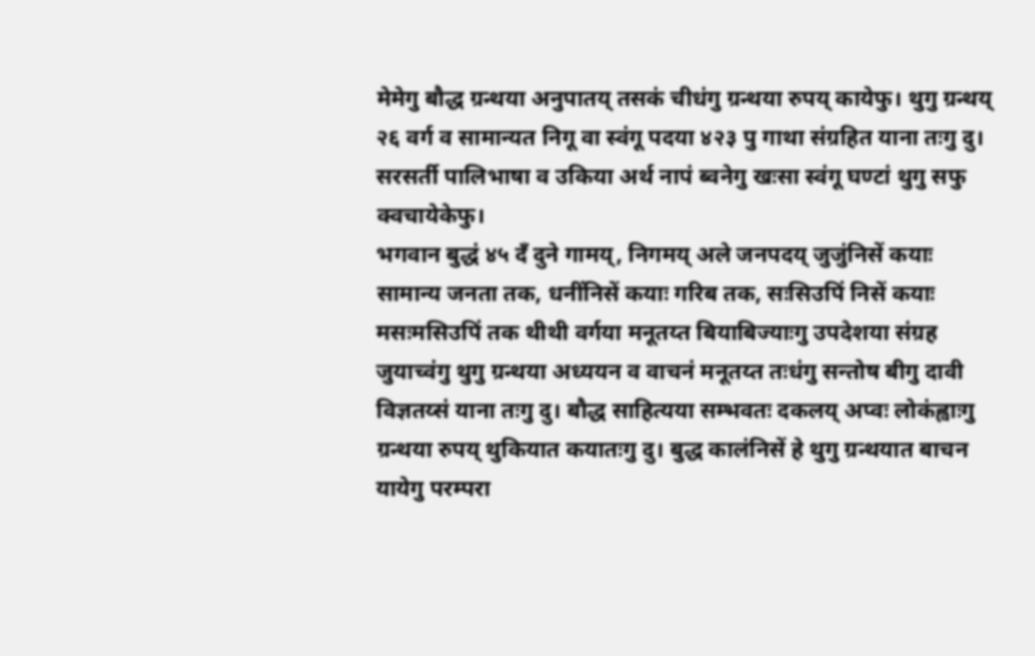मेमेगु बौद्ध ग्रन्थया अनुपातय् तसकं चीधंगु ग्रन्थया रुपय् कायेफु। थुगु ग्रन्थय् २६ वर्ग व सामान्यत निगू वा स्वंगू पदया ४२३ पु गाथा संग्रहित याना तःगु दु। सरसर्ती पालिभाषा व उकिया अर्थ नापं ब्वनेगु खःसा स्वंगू घण्टां थुगु सफु क्वचायेकेफु।
भगवान बुद्धं ४५ दँ दुने गामय्, निगमय् अले जनपदय् जुजुंनिसें कयाः सामान्य जनता तक, धनींनिसें कयाः गरिब तक, सःसिउपिं निसें कयाः मसःमसिउपिं तक थीथी वर्गया मनूतय्त बियाबिज्याःगु उपदेशया संग्रह जुयाच्वंगु थुगु ग्रन्थया अध्ययन व वाचनं मनूतय्त तःधंगु सन्तोष बीगु दावी विज्ञतय्सं याना तःगु दु। बौद्ध साहित्यया सम्भवतः दकलय् अप्वः लोकंह्वाःगु ग्रन्थया रुपय् थुकियात कयातःगु दु। बुद्ध कालंनिसें हे थुगु ग्रन्थयात बाचन यायेगु परम्परा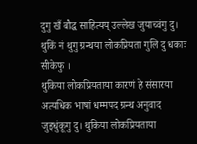दुगु खँ बौद्ध साहित्यय् उल्लेख जुयाच्वंगु दु। थुकिं नं थुगु ग्रन्थया लोकप्रियता गुलि दु धकाः सीकेफु ।
थुकिया लोकप्रियताया कारणं हे संसारया अत्यधिक भाषां धम्मपद ग्रन्थ अनुवाद जुइधुंकूगु दु। थुकिया लोकप्रियताया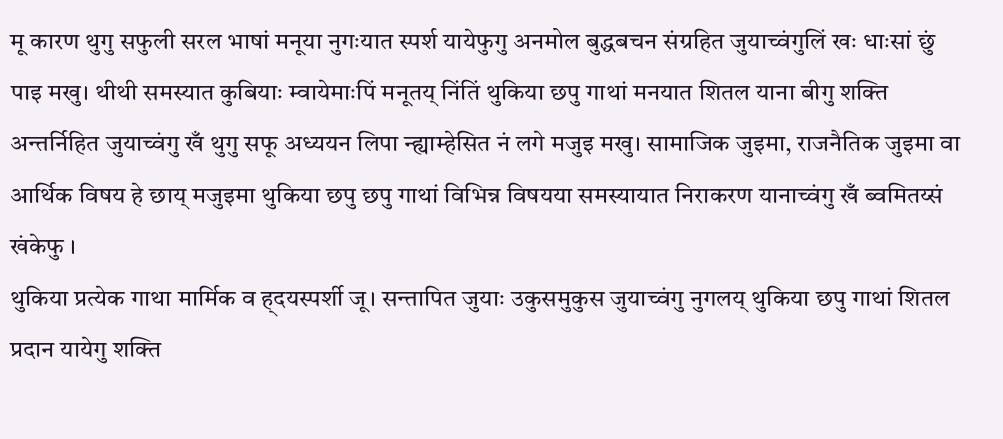मू कारण थुगु सफुली सरल भाषां मनूया नुगःयात स्पर्श यायेफुगु अनमोल बुद्धबचन संग्रहित जुयाच्वंगुलिं खः धाःसां छुं पाइ मखु। थीथी समस्यात कुबियाः म्वायेमाःपिं मनूतय् निंतिं थुकिया छपु गाथां मनयात शितल याना बीगु शक्ति अन्तर्निहित जुयाच्वंगु खँ थुगु सफू अध्ययन लिपा न्ह्याम्हेसित नं लगे मजुइ मखु। सामाजिक जुइमा, राजनैतिक जुइमा वा आर्थिक विषय हे छाय् मजुइमा थुकिया छपु छपु गाथां विभिन्न विषयया समस्यायात निराकरण यानाच्वंगु खँ ब्वमितय्सं खंकेफु ।
थुकिया प्रत्येक गाथा मार्मिक व ह्दयस्पर्शी जू। सन्तापित जुयाः उकुसमुकुस जुयाच्वंगु नुगलय् थुकिया छपु गाथां शितल प्रदान यायेगु शक्ति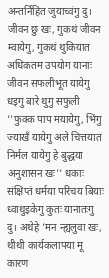अन्तर्निहित जुयाच्वंगु दु। जीवन छु खः, गुकथं जीवन म्वायेगु, गुकथं थुकियात अधिकतम उपयोग यानाः जीवन सफलीभूत यायेगु धइगु बारे थुगु सफुली ''फुक्क पाप मयायेगु, भिंगु ज्याखँ यायेगु अले चित्तयात निर्मल यायेगु हे बुद्धया अनुशासन खः'' धकाः संक्षिप्तं धर्मया परिचय बियाः ध्वाथुइकेगु कुतः यानातःगु दु। अथेहे 'मन न्ह्यलुवा खः, थीथी कार्यकलापया मू कारण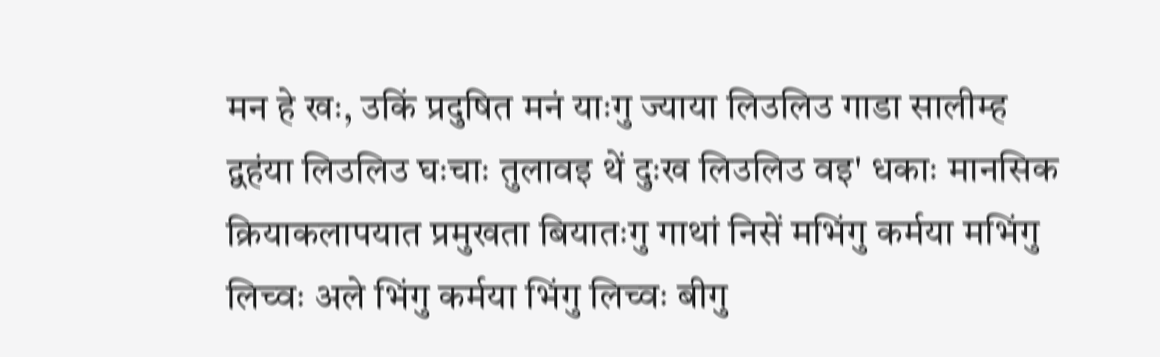मन हे खः, उकिं प्रदुषित मनं याःगु ज्याया लिउलिउ गाडा सालीम्ह द्वहंया लिउलिउ घःचाः तुलावइ थें दुःख लिउलिउ वइ' धकाः मानसिक क्रियाकलापयात प्रमुखता बियातःगु गाथां निसें मभिंगु कर्मया मभिंगु लिच्वः अले भिंगु कर्मया भिंगु लिच्वः बीगु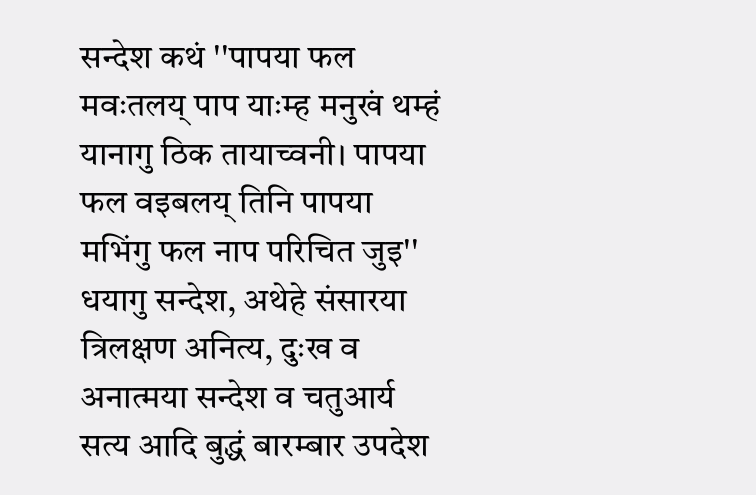सन्देश कथं ''पापया फल मवःतलय् पाप याःम्ह मनुखं थम्हं यानागु ठिक तायाच्वनी। पापया फल वइबलय् तिनि पापया मभिंगु फल नाप परिचित जुइ'' धयागु सन्देश, अथेहे संसारया त्रिलक्षण अनित्य, दुःख व अनात्मया सन्देश व चतुआर्य सत्य आदि बुद्धं बारम्बार उपदेश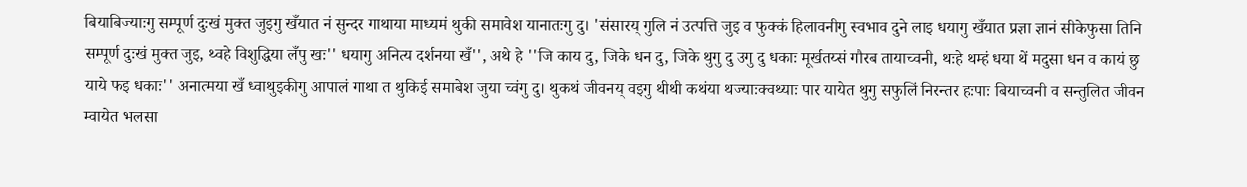बियाबिज्याःगु सम्पूर्ण दुःखं मुक्त जुइगु खँयात नं सुन्दर गाथाया माध्यमं थुकी समावेश यानातःगु दु। 'संसारय् गुलि नं उत्पत्ति जुइ व फुक्कं हिलावनीगु स्वभाव दुने लाइ धयागु खँयात प्रज्ञा ज्ञानं सीकेफुसा तिनि सम्पूर्ण दुःखं मुक्त जुइ, थ्वहे विशुद्धिया लँपु खः'' धयागु अनित्य दर्शनया खँ'', अथे हे ''जि काय दु, जिके धन दु, जिके थुगु दु उगु दु धकाः मूर्खतय्सं गौरब तायाच्वनी, थःहे थम्हं धया थें मदुसा धन व कायं छु याये फइ धकाः'' अनात्मया खँ ध्वाथुइकीगु आपालं गाथा त थुकिई समाबेश जुया च्वंगु दु। थुकथं जीवनय् वइगु थीथी कथंया थज्याःक्वथ्याः पार यायेत थुगु सफुलिं निरन्तर हःपाः बियाच्वनी व सन्तुलित जीवन म्वायेत भलसा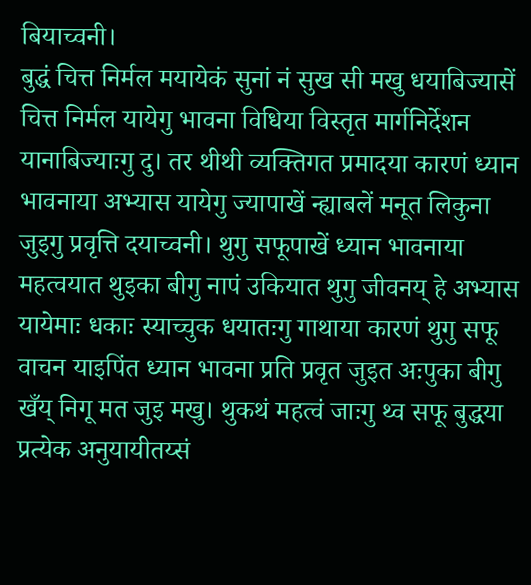बियाच्वनी।
बुद्धं चित्त निर्मल मयायेकं सुनां नं सुख सी मखु धयाबिज्यासें चित्त निर्मल यायेगु भावना विधिया विस्तृत मार्गनिर्देशन यानाबिज्याःगु दु। तर थीथी व्यक्तिगत प्रमादया कारणं ध्यान भावनाया अभ्यास यायेगु ज्यापाखें न्ह्याबलें मनूत लिकुना जुइगु प्रवृत्ति दयाच्वनी। थुगु सफूपाखें ध्यान भावनाया महत्वयात थुइका बीगु नापं उकियात थुगु जीवनय् हे अभ्यास यायेमाः धकाः स्याच्चुक धयातःगु गाथाया कारणं थुगु सफू वाचन याइपिंत ध्यान भावना प्रति प्रवृत जुइत अःपुका बीगु खँय् निगू मत जुइ मखु। थुकथं महत्वं जाःगु थ्व सफू बुद्धया प्रत्येक अनुयायीतय्सं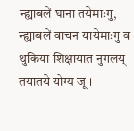न्ह्याबलें घाना तयेमाःगु, न्ह्याबलें वाचन यायेमाःगु व थुकिया शिक्षायात नुगलय् तयातये योग्य जू ।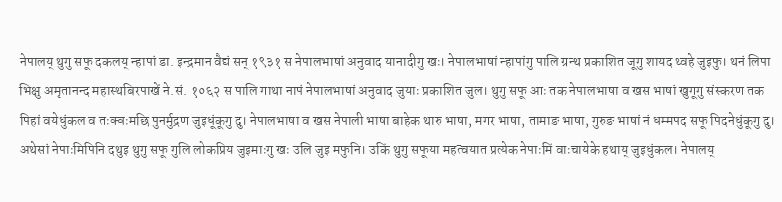नेपालय् थुगु सफू दकलय् न्हापां डा. इन्द्रमान वैद्यं सन् १९३१ स नेपालभाषां अनुवाद यानादीगु खः। नेपालभाषां न्हापांगु पालि ग्रन्थ प्रकाशित जूगु शायद थ्वहे जुइफु। थनं लिपा भिक्षु अमृतानन्द महास्थबिरपाखें ने.सं. १०६२ स पालि गाथा नापं नेपालभाषां अनुवाद जुयाः प्रकाशित जुल। थुगु सफू आः तक नेपालभाषा व खस भाषां खुगूगु संस्करण तक पिहां वयेधुंकल व तःक्वःमछि पुनर्मुद्रण जुइधूंकूगु दु। नेपालभाषा व खस नेपाली भाषा बाहेक थारु भाषा, मगर भाषा, तामाङ भाषा, गुरुङ भाषां नं धम्मपद सफू पिदनेधुंकूगु दु। अथेसां नेपाःमिपिनि दथुइ थुगु सफू गुलि लोकप्रिय जुइमाःगु खः उलि जुइ मफुनि। उकिं थुगु सफूया महत्वयात प्रत्येक नेपाःमिं वाःचायेके हथाय् जुइधुंकल। नेपालय्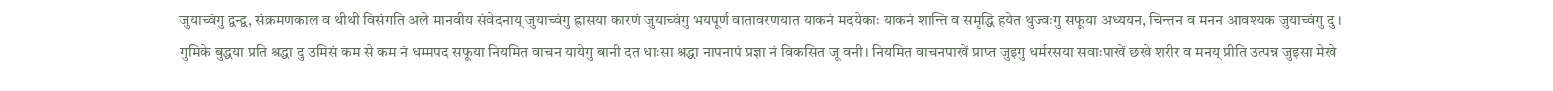जुयाच्वंगु द्वन्द्व, संक्रमणकाल व थीथी विसंगति अले मानवीय संवेदनाय् जुयाच्वंगु ह्रासया कारणं जुयाच्वंगु भयपूर्ण वातावरणयात याकनं मदयेकाः याकनं शान्ति व समृद्धि हयेत थुज्वःगु सफूया अध्ययन, चिन्तन व मनन आवश्यक जुयाच्वंगु दु ।
गुमिके बुद्धया प्रति श्रद्धा दु उमिसं कम से कम नं धम्मपद सफूया नियमित वाचन यायेगु बानी दत धाःसा श्रद्धा नापनापं प्रज्ञा नं विकसित जू वनी। नियमित वाचनपाखें प्राप्त जुइगु धर्मरसया सवाःपाखें छखे शरीर व मनय् प्रीति उत्पन्न जुइसा मेखे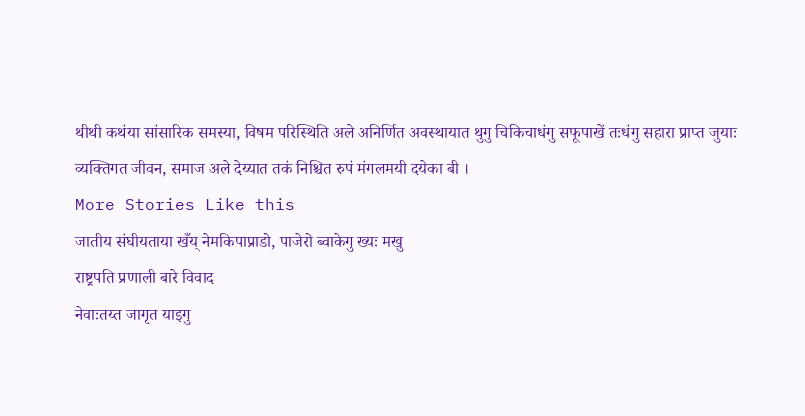थीथी कथंया सांसारिक समस्या, विषम परिस्थिति अले अनिर्णित अवस्थायात थुगु चिकिचाधंगु सफूपाखें तःधंगु सहारा प्राप्त जुयाः व्यक्तिगत जीवन, समाज अले देय्यात तकं निश्चित रुपं मंगलमयी दयेका बी ।
More Stories Like this
जातीय संघीयताया खँय् नेमकिपाप्राडो, पाजेरो ब्वाकेगु ख्यः मखु
राष्ट्रपति प्रणाली बारे विवाद
नेवाःतय्त जागृत याइगु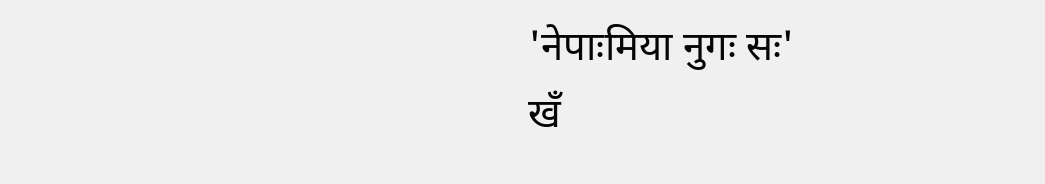'नेपाःमिया नुगः सः'
खँ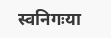स्वनिगःया